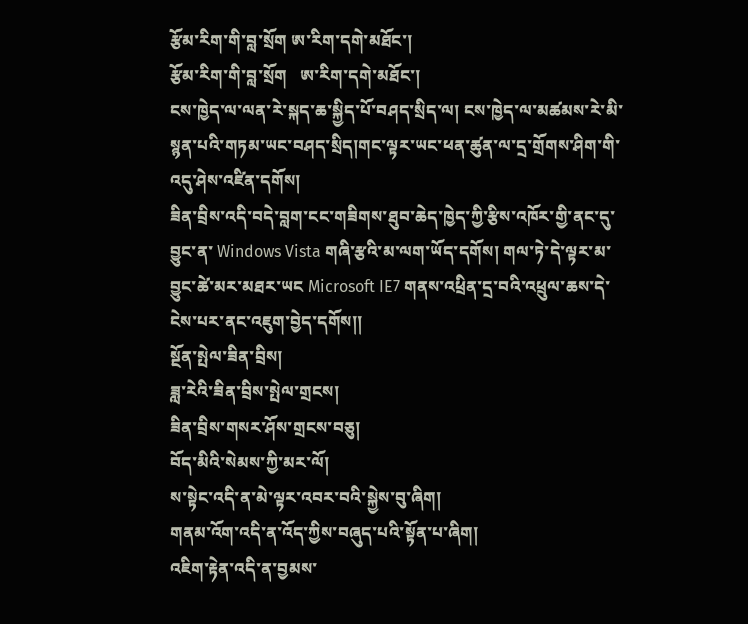རྩོམ་རིག་གི་བླ་སྲོག ཨ་རིག་དགེ་མཐོང་།
རྩོམ་རིག་གི་བླ་སྲོག   ཨ་རིག་དགེ་མཐོང་།
ངས་ཁྱེད་ལ་ལན་རེ་སྐད་ཆ་སྐྱིད་པོ་བཤད་སྲིད་ལ། ངས་ཁྱེད་ལ་མཚམས་རེ་མི་སྙན་པའི་གཏམ་ཡང་བཤད་སྲིད།གང་ལྟར་ཡང་ཕན་ཚུན་ལ་དྲ་གྲོགས་ཤིག་གི་འདུ་ཤེས་འཛིན་དགོས།
ཟིན་བྲིས་འདི་བདེ་བླག་ངང་གཟིགས་ཐུབ་ཆེད་ཁྱེད་ཀྱི་རྩིས་འཁོར་གྱི་ནང་དུ་བྱུང་ན་ Windows Vista གཞི་རྩའི་མ་ལག་ཡོད་དགོས། གལ་ཏེ་དེ་ལྟར་མ་བྱུང་ཚེ་མར་མཐར་ཡང Microsoft IE7 གནས་འཕྲིན་དྲ་བའི་འཕྲུལ་ཆས་དེ་ངེས་པར་ནང་འཇུག་བྱེད་དགོས།།
སྔོན་སྤེལ་ཟིན་བྲིས།
ཟླ་རེའི་ཟིན་བྲིས་སྤེལ་གྲངས།
ཟིན་བྲིས་གསར་ཤོས་གྲངས་བཅུ།
བོད་མིའི་སེམས་ཀྱི་མར་ལོ།
ས་སྟེང་འདི་ན་མེ་ལྟར་འབར་བའི་སྐྱེས་བུ་ཞིག།
གནམ་འོག་འདི་ན་འོད་ཀྱིས་བཞུད་པའི་སྟོན་པ་ཞིག།
འཇིག་རྟེན་འདི་ན་བྱམས་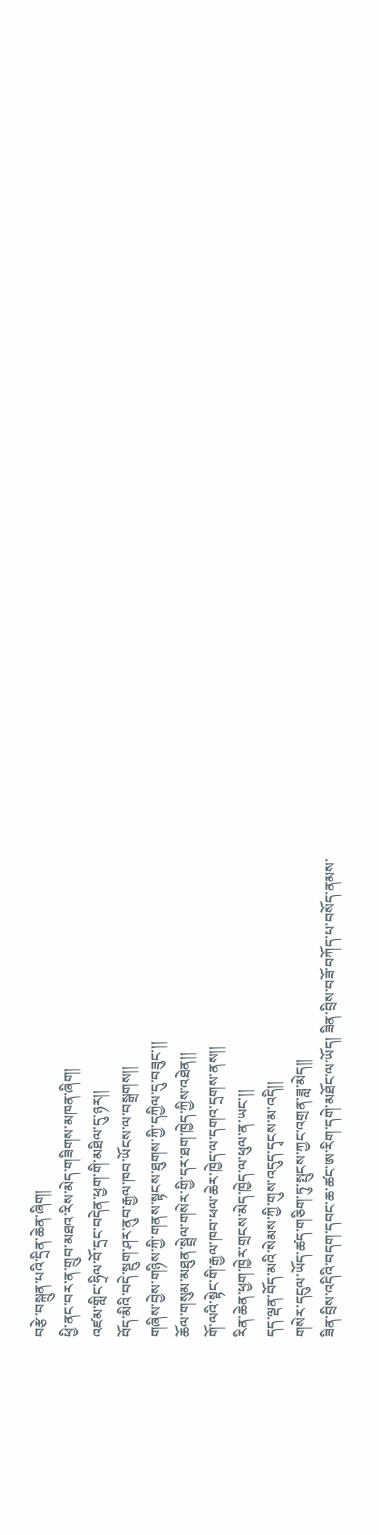བརྩེ་བསྐྲུན་པའི་དྲིན་ཆེན་ཞིག།
ཕྱི་ནང་བར་ན་གྲུབ་མཐའ་རིས་མེད་གཟིགས་མཁན་ཞིག།
འཛམ་གླིང་ཧྲིལ་བོ་དྲང་བདེན་ཕྱག་གི་མཐིལ་དུ་ཉར།།
བོད་མིའི་བདེ་སྡུག་ཤར་ནུབ་རྒྱལ་ཁབ་ཡོངས་ལ་བསྒྲགས།།
གཞིས་བྱེས་གཉིས་ཀྱི་གནས་སྟངས་ཐུགས་ཀྱི་དཀྱིལ་དུ་བཟུང་།།
ཆོལ་གསུམ་མཐུན་སྦྲེལ་གསེར་གྱི་དར་ཐག་ཁྱེད་ཀྱིས་འཐེན།།
གོ་ལའི་སྟེང་གི་རྒྱལ་ཁབ་ཕལ་ཆེར་ཁྱེད་ལ་དགའ་དྲགས་ནས།།
རིན་ཆེན་ཕྱག་ཁྱེར་གྲངས་མེད་ཁྱེད་ལ་ཕུལ་ན་ཡང་།།
དད་ལྡན་བོད་མའི་སེམས་ཀྱི་གུས་འདུད་དྭངས་མ་འདི།།
གསེར་དངུལ་ཡོད་ཚད་གཅིག་ཏུ་སྤུངས་ཀྱང་འགྲན་ཟླ་མེད།།
ཟིན་བྲིས་འདིའི་བདག་དབང་ཆ་ཚང་ཨ་རིག་དགེ་མཐོང་ལ་ཡོད། ཟིན་བྲིས་བཟོ་བཀོད་པ་བསོད་ནམས་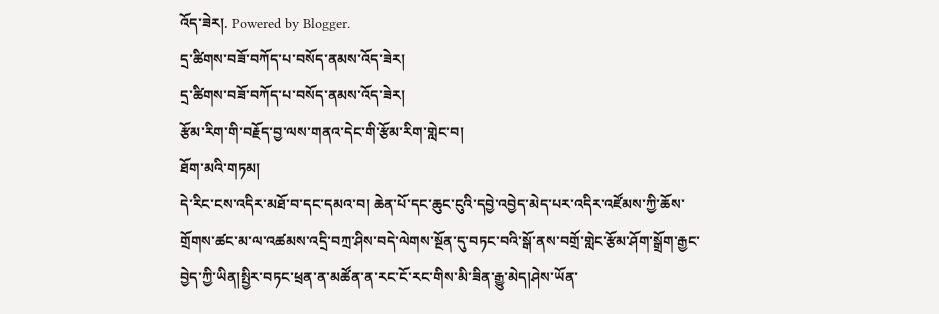འོད་ཟེར།. Powered by Blogger.
དྲ་ཚིགས་བཟོ་བཀོད་པ་བསོད་ནམས་འོད་ཟེར།
དྲ་ཚིགས་བཟོ་བཀོད་པ་བསོད་ནམས་འོད་ཟེར།
རྩོམ་རིག་གི་བརྗོད་བྱ་ལས་གནའ་དེང་གི་རྩོམ་རིག་གླེང་བ།
ཐོག་མའི་གཏམ།
དེ་རིང་ངས་འདིར་མཐོ་བ་དང་དམའ་བ། ཆེན་པོ་དང་ཆུང་ངུའི་དབྱེ་འབྱེད་མེད་པར་འདིར་འཛོམས་ཀྱི་ཆོས་གྲོགས་ཚང་མ་ལ་འཚམས་འདྲི་བཀྲ་ཤིས་བདེ་ལེགས་སྔོན་དུ་བཏང་བའི་སྒོ་ནས་བགྲོ་གླེང་རྩོམ་ཤོག་སྒྲོག་རྒྱང་བྱེད་ཀྱི་ཡིན།སྤྱིར་བཏང་ཕྲན་ན་མཚོན་ན་རང་ངོ་རང་གིས་མི་ཟིན་རྒྱུ་མེད།ཤེས་ཡོན་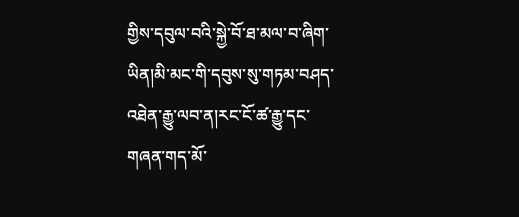གྱིས་དབུལ་བའི་སྐྱེ་བོ་ཐ་མལ་བ་ཞིག་ཡིན།མི་མང་གི་དབུས་སུ་གཏམ་བཤད་འཐེན་རྒྱུ་ལབ་ན།རང་ངོ་ཚ་རྒྱུ་དང་གཞན་གད་མོ་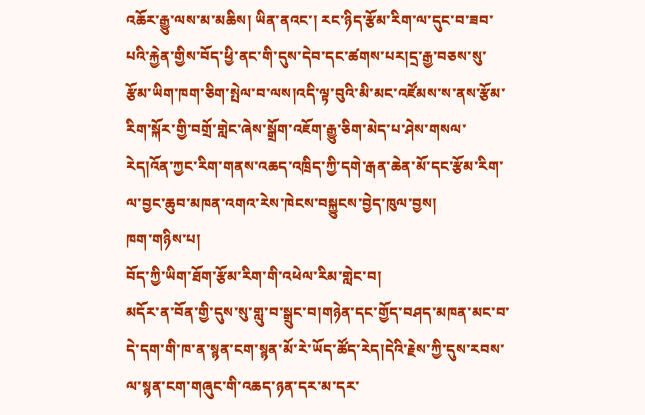འཆོར་རྒྱུ་ལས་མ་མཆིས། ཡིན་ནའང་། རང་ཉིད་རྩོམ་རིག་ལ་དུང་བ་ཟབ་པའི་རྐྱེན་གྱིས་བོད་ཕྱི་ནང་གི་དུས་དེབ་དང་ཚགས་པར།དྲ་རྒྱ་བཅས་སུ་རྩོམ་ཡིག་ཁག་ཅིག་སྤེལ་བ་ལས།འདི་ལྟ་བུའི་མི་མང་འཛོམས་ས་ནས་རྩོམ་རིག་སྐོར་གྱི་བགྲོ་གླེང་ཞེས་སྒྲོག་འཇོག་རྒྱུ་ཅིག་མེད་པ་ཤེས་གསལ་རེད།འོན་ཀྱང་རིག་གནས་འཆད་འཁྲིད་ཀྱི་དགེ་རྒན་ཆེན་མོ་དང་རྩོམ་རིག་ལ་བྱང་ཆུབ་མཁན་འགའ་རེས་ཁེངས་བསྐྱུངས་བྱེད་ཁུལ་བྱས།
ཁག་གཉིས་པ།
བོད་ཀྱི་ཡིག་ཐོག་རྩོམ་རིག་གི་འཕེལ་རིམ་གླེང་བ།
མདོར་ན་བོན་གྱི་དུས་སུ་གླུ་བ་སྒྲུང་བ།གཉེན་དང་གྱོད་བཤད་མཁན་མང་བ་དེ་དག་གི་ཁ་ན་སྙན་ངག་སྙན་མོ་རེ་ཡོད་ཚོད་རེད།དེའི་རྗེས་ཀྱི་དུས་རབས་ལ་སྙན་ངག་གཞུང་གི་འཆད་ཉན་དར་མ་དར་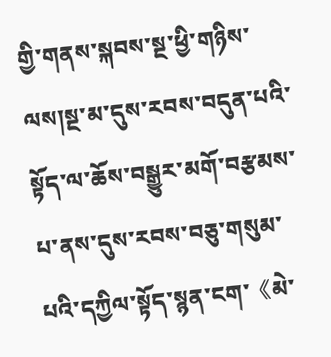གྱི་གནས་སྐབས་སྔ་ཕྱི་གཉིས་ལས།སྔ་མ་དུས་རབས་བདུན་པའི་སྟོད་ལ་ཆོས་བསྒྱུར་མགོ་བརྩམས་པ་ནས་དུས་རབས་བཅུ་གསུམ་པའི་དཀྱིལ་སྟོད་སྙན་ངག་《མེ་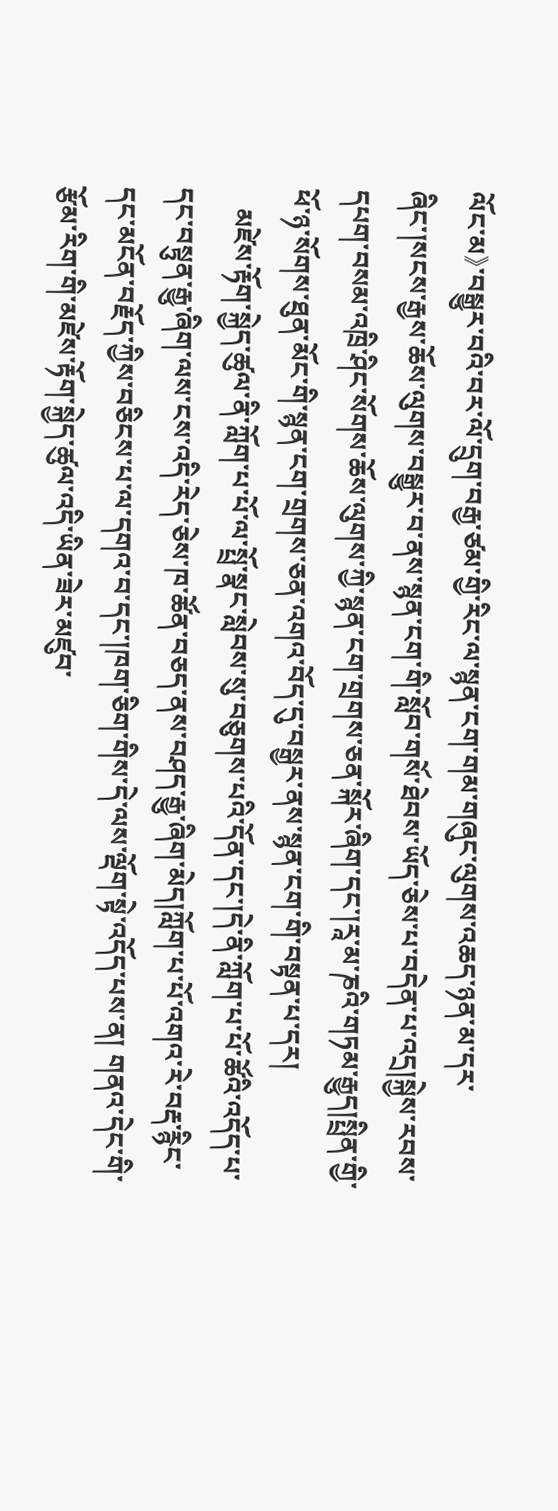ལོང་མ》་བསྒྱུར་བའི་བར་ལོ་དྲུག་བརྒྱ་ཙམ་གྱི་རིང་ལ་སྙན་ངག་གམ་གཞུང་ལུགས་འཆད་ཉན་མ་དར་ཞིང་།སངས་རྒྱས་ཆོས་ལུགས་བསྒྱུར་བ་ནས་སྙན་ངག་གི་སློབ་གསོ་ཐེབས་ཡོད་ཅེས་པ་བདེན་པ་འདྲ།སྐྱེས་རབས་དཔག་བསམ་འཁྲི་ཤིང་སོགས་ཆོས་ལུགས་ཀྱི་སྙན་ངག་གྲགས་ཅན་སྐོར་ཞིག་དང་།རཱ་མ་ཎའི་གཏམ་རྒྱུད།སྤྲིན་གྱི་ཕོ་ཉ་སོགས་ཐུན་མོང་གི་སྙན་ངག་གྲགས་ཅན་འགའ་བོད་དུ་བསྒྱར་ནས་སྙན་ངག་གི་བསྟན་པ་དར།
   མཛེས་རྟོག་སྐྱེད་ཚུལ་ནི་ཀློག་པ་པོ་ལ་སྤྲོ་སྣང་སླེབས་སུ་བཅུགས་པའི་དོན་དང་།དེ་ནི་ཀློག་པ་པོ་ཚོའི་འདོད་པ་དང་བསྟུན་རྒྱུ་ཞིག་ལས་ངས་འདི་རེད་ཅེས་ཁ་ཚོན་བཅད་ནས་བཤད་རྒྱུ་ཞིག་མེད།ཀློག་པ་པོ་འགའ་རེ་བརྡ་རྙིང་དང་མངོན་བརྗོད་ཀྱིས་བཅིངས་པ་ལ་དགའ་བ་དང་།ཁག་ཅིག་གིས་དེ་ལས་ལྡོག་སྟེ་འདོད་པས་ན། གནའ་དེང་གི་རྩོམ་རིག་གི་མཛེས་རྟོག་སྐྱེད་ཚུལ་འདི་ཡིན་ཟེར་མཛུབ་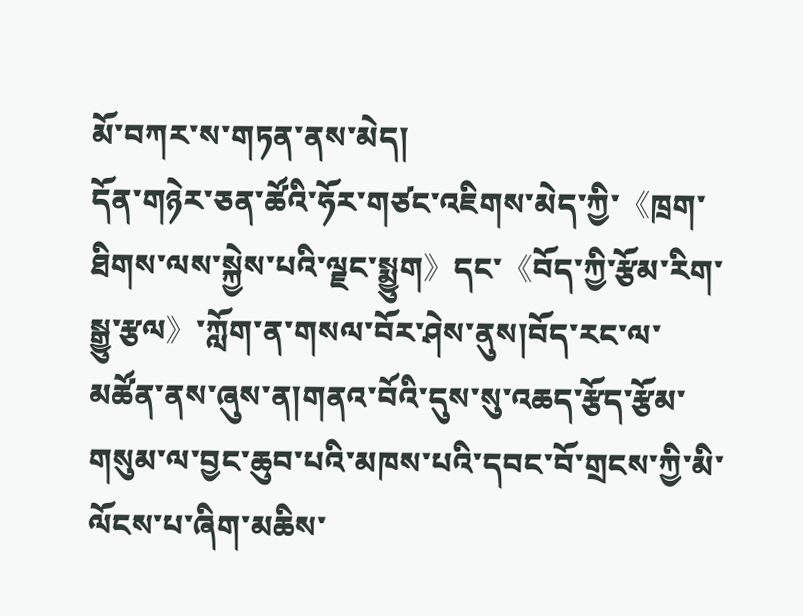མོ་བཀར་ས་གཏན་ནས་མེད།
དོན་གཉེར་ཅན་ཚོའི་ཧོར་གཙང་འཇིགས་མེད་ཀྱི་《ཁྲག་ཐིགས་ལས་སྐྱེས་པའི་ལྗང་སྨྱུག》དང་《བོད་ཀྱི་རྩོམ་རིག་སྒྱུ་རྩལ》་ཀློག་ན་གསལ་བོར་ཤེས་ནུས།བོད་རང་ལ་མཚོན་ནས་ཞུས་ན།གནའ་བོའི་དུས་སུ་འཆད་རྩོད་རྩོམ་གསུམ་ལ་བྱང་ཆུབ་པའི་མཁས་པའི་དབང་བོ་གྲངས་ཀྱི་མི་ལོངས་པ་ཞིག་མཆིས་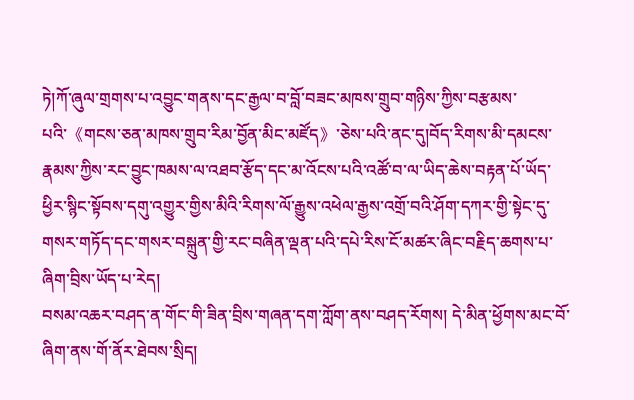ཏེ།ཀོ་ཞུལ་གྲགས་པ་འབྱུང་གནས་དང་རྒྱལ་བ་བློ་བཟང་མཁས་གྲུབ་གཉིས་ཀྱིས་བརྩམས་པའི་《གངས་ཅན་མཁས་གྲུབ་རིམ་བྱོན་མིང་མཛོད》་ཅེས་པའི་ནང་དུ།བོད་རིགས་མི་དམངས་རྣམས་ཀྱིས་རང་བྱུང་ཁམས་ལ་འཐབ་རྩོད་དང་མ་འོངས་པའི་འཚོ་བ་ལ་ཡིད་ཆེས་བརྟན་པོ་ཡོད་ཕྱིར་སྙིང་སྟོབས་དགུ་འགྱུར་གྱིས་མིའི་རིགས་ལོ་རྒྱུས་འཕེལ་རྒྱས་འགྲོ་བའི་ཤོག་དཀར་གྱི་སྟེང་དུ་གསར་གཏོད་དང་གསར་བསྐྲུན་གྱི་རང་བཞིན་ལྡན་པའི་དཔེ་རིས་ངོ་མཚར་ཞིང་བརྗིད་ཆགས་པ་ཞིག་བྲིས་ཡོད་པ་རེད།
བསམ་འཆར་བཤད་ན་གོང་གི་ཟིན་བྲིས་གཞན་དག་ཀློག་ནས་བཤད་རོགས། དེ་མིན་ཕྱོགས་མང་བོ་ཞིག་ནས་གོ་ནོར་ཐེབས་སྲིད།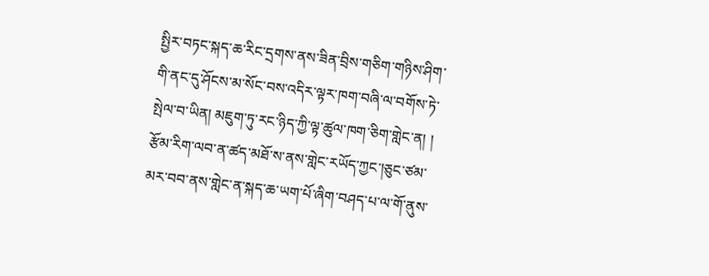སྤྱིར་བཏང་སྐད་ཆ་རིང་དྲགས་ནས་ཟིན་བྲིས་གཅིག་གཉིས་ཤིག་གི་ནང་དུ་ཤོངས་མ་སོང་བས་འདིར་ལྟར་ཁག་བཞི་ལ་བགོས་ཏེ་སྤེལ་བ་ཡིན། མཇུག་ཏུ་རང་ཉིད་ཀྱི་ལྟ་ཚུལ་ཁག་ཅིག་གླེང་ན། ། རྩོམ་རིག་ལབ་ན་ཚད་མཐོ་ས་ནས་གླེང་རཡོད་ཀྱང་།ཅུང་ཙམ་མར་བབ་ནས་གླེང་ན་སྐད་ཆ་ཡག་པོ་ཞིག་བཤད་པ་ལ་གོ་ནུས་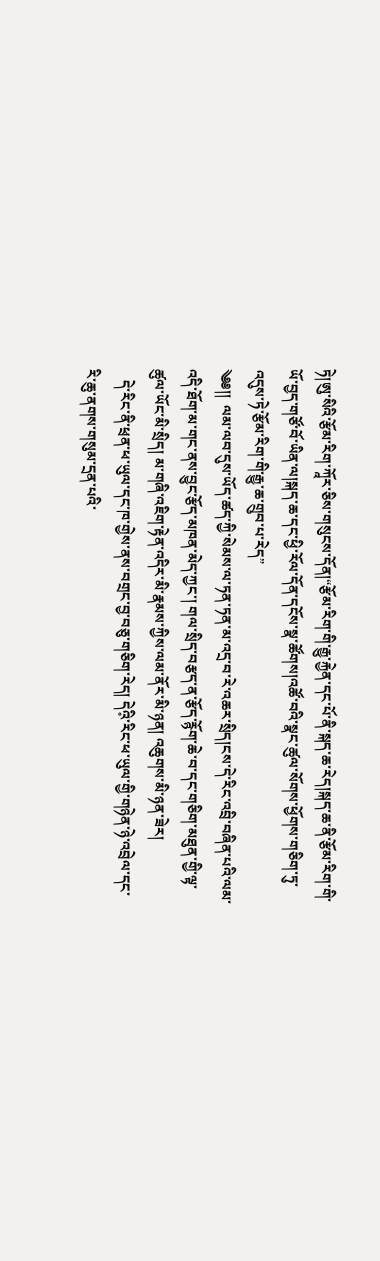ཏེ།ཨུ་སིའི་རྩོམ་རིག་ཀཱོར་ཅིས་གསུངས་དོན།“རྩོམ་རིག་གི་རྒྱུ་རྐྱེན་དང་པོ་ནི་སྐད་ཆ་རེད།སྐད་ཆ་ནི་རྩོམ་རིག་གི་ཡོ་བྱད་གཙོ་བོ་ཡིན་ལ།སྐད་ཆ་དང་ཕྱི་རོལ་དོན་དངོས་སྣ་ཚོགས།འཚོ་བའི་སྣང་ཚུལ་སོགས་ཕྱོགས་གཅིག་ཏུ་འདུས་ཏེ་རྩོམ་རིག་གི་རྒྱུ་ཆ་གྲུབ་པ་རེད”
༄༅།།  ལམ་ལབ་དུས་ཡོད་ཚད་ཀྱི་སེམས་ལ་ཏན་ཏན་མ་འདྲ་བ་རེ་འཆར་སྲིད།ངས་དེ་རིང་འབྲི་བཞིན་པའི་ལམ་འདི་ཐོག་མ་གང་ནས་བྱུང་རྩོད་མཁན་མེད་ཀྱང་། གལ་སྲིད་བརྩད་ན་རྩོད་རྙོག་ཆེ་བ་དང་གཅིག་མཐུན་གྱི་ལྟ་ཚུལ་ཡོང་མི་སྲིད། མ་གཞི་འཇིག་རྟེན་འདིར་མི་རྣམས་ཀྱིས་ལམ་ནོར་མི་ཉན། འཆུགས་མི་ཉན་ཟེར།
   དེ་རིང་ནི་ཕྲན་ཕ་ཡུལ་དང་ཁ་གྱེས་ནས་བགྲང་བྱ་བཅུ་གཅིག་རེད། དེའི༷་རིང་ཕ་ཡུལ་གྱི་གཉེན་ཉེ་འབྲེལ་དང་རི་ཆུ་ནགས་གསུམ་དྲན་པའི་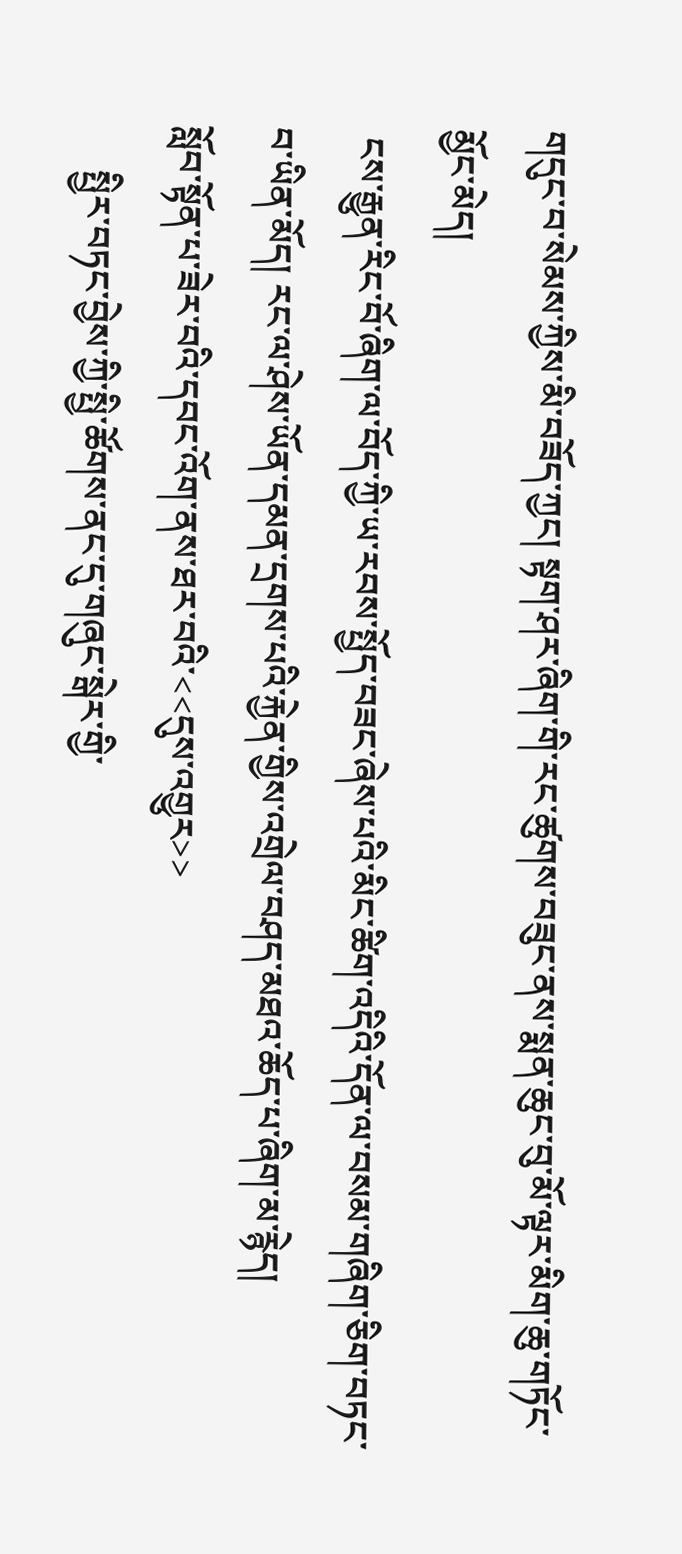གདུང་བ་སེམས་ཀྱིས་མི་བཟོད་ཀྱང། སྟག་ཤར་ཞིག་གི་རང་ཚུགས་བཟུང་ནས་སྨན་ཆུང་བུ་མོ་ལྟར་མིག་ཆུ་གཏོང་མྱོང་མེད།
 ངས་རྒྱུན་རིང་བོ་ཞིག་ལ་བོད་ཀྱི་ཡ་རབས་སྤྱོད་བཟང་ཞེས་པའི་མིང་ཚིག་འདིའི་དོན་ལ་བསམ་གཞིག་ཅིག་བཏང་བ་ཡིན་མོད། རང་ལ་ཤེས་ཡོན་དམན་དྲགས་པའི་རྐྱེན་གྱིས་འགྲེལ་བཤད་མཐའ་ཆོད་པ་ཞིག་མ་རྙེད།
སློབ་སྟོན་པ་ཟེར་བའི་དབང་འོག་ནས་ཐར་བའི་<<དུས་འགྱུར>>
     སྤྱིར་བཏང་བྱེས་ཀྱི་སྤྱི་ཚོགས་ནང་དུ་གཞུང་སྒེར་གྱི་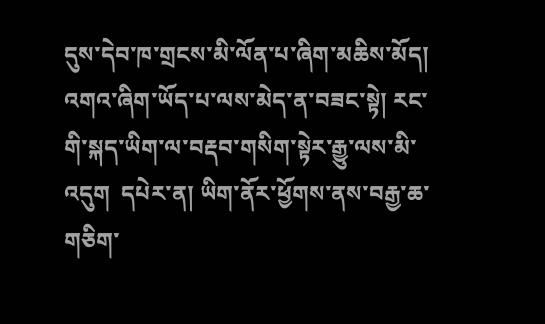དུས་དེབ་ཁ་གྲངས་མི་ལོན་པ་ཞིག་མཆིས་མོད།  འགའ་ཞིག་ཡོད་པ་ལས་མེད་ན་བཟང་སྟེ། རང་གི་སྐད་ཡིག་ལ་བརྡབ་གསིག་སྟེར་རྒྱུ་ལས་མི་འདུག  དཔེར་ན། ཡིག་ནོར་ཕྱོགས་ནས་བརྒྱ་ཆ་གཅིག་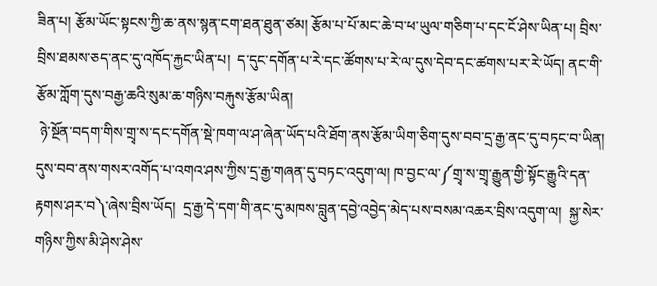ཟིན་པ། རྩོམ་ཡོང་སྟངས་ཀྱི་ཆ་ནས་སྙན་ངག་ཐན་ཐུན་ཙམ། རྩོམ་པ་པོ་མང་ཆེ་བ་ཕ་ཡུལ་གཅིག་པ་དང་ངོ་ཤེས་ཡིན་པ། བྲིས་བྲིས་ཐམས་ཅད་ནང་དུ་འཁོད་རྐྱང་ཡིན་པ།  ད་དུང་དགོན་པ་རེ་དང་ཚོགས་པ་རེ་ལ་དུས་དེབ་དང་ཚགས་པར་རེ་ཡོད། ནང་གི་རྩོམ་ཀློག་དུས་བརྒྱ་ཆའི་སུམ་ཆ་གཉིས་བརྐུས་རྩོམ་ཡིན།
 ཉེ་སྔོན་བདག་གིས་གྲྭ་ས་དང་དགོན་སྡེ་ཁག་ལ་ཤ་ཞེན་ཡོད་པའི་ཐོག་ནས་རྩོམ་ཡིག་ཅིག་དུས་བབ་དྲ་རྒྱ་ནང་དུ་བཏང་བ་ཡིན།  དུས་བབ་ནས་གསར་འགོད་པ་འགའ་ཤས་ཀྱིས་དྲ་རྒྱ་གཞན་དུ་བཏང་འདུག་ལ། ཁ་བྱང་ལ་༼གྲྭ་ས་གྲྭ་རྒྱུན་གྱི་སྟོང་རྒྱུའི་དན་རྟགས་ཤར་བ༽་ཞེས་བྲིས་ཡོད།  དྲ་རྒྱ་དེ་དག་གི་ནང་དུ་མཁས་བླུན་དབྱེ་འབྱེད་མེད་པས་བསམ་འཆར་བྲིས་འདུག་ལ།  སྐྱ་སེར་གཉིས་ཀྱིས་མི་ཤེས་ཤེས་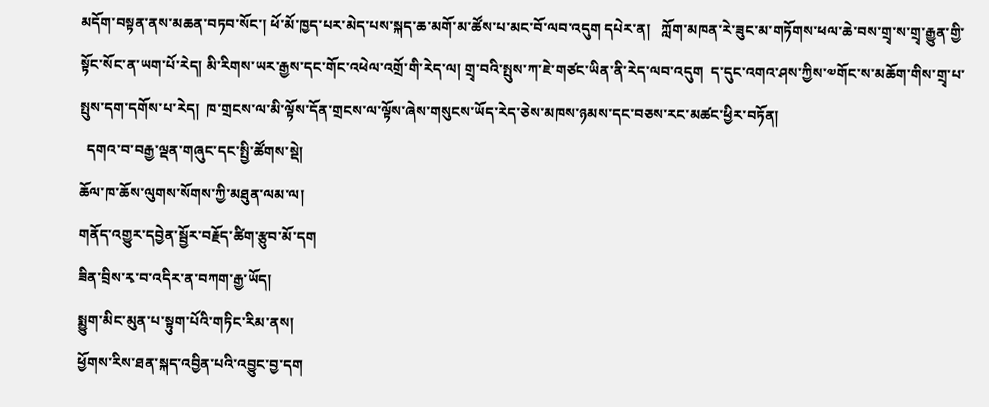མདོག་བསྟན་ནས་མཆན་བཏབ་སོང་། ཕོ་མོ་ཁྱད་པར་མེད་པས་སྐད་ཆ་མགོ་མ་ཚོས་པ་མང་བོ་ལབ་འདུག དཔེར་ན།   ཀློག་མཁན་རེ་ཟུང་མ་གཏོགས་ཕལ་ཆེ་བས་གྲྭ་ས་གྲྭ་རྒྱུན་གྱི་སྟོང་སོང་ན་ཡག་པོ་རེད། མི་རིགས་ཡར་རྒྱས་དང་གོང་འཕེལ་འགྲོ་གི་རེད་ལ། གྲྭ་བའི་སྤུས་ཀ་ཇེ་གཙང་ཡིན་ནི་རེད་ལབ་འདུག  ད་དུང་འགའ་ཤས་ཀྱིས་༧གོང་ས་མཆོག་གིས་གྲྭ་པ་སྤུས་དག་དགོས་པ་རེད།  ཁ་གྲངས་ལ་མི་ལྟོས་དོན་གྲངས་ལ་ལྟོས་ཞེས་གསུངས་ཡོད་རེད་ཅེས་མཁས་ཉམས་དང་བཅས་རང་མཚང་ཕྱིར་བཏོན།
  དགའ་བ་བརྒྱ་ལྡན་གཞུང་དང་སྤྱི་ཚོགས་སྡེ།
ཆོལ་ཁ་ཆོས་ལུགས་སོགས་ཀྱི་མཐུན་ལམ་ལ།
གནོད་འགྱུར་དབྱེན་སྦྱོར་བརྗོད་ཚིག་རྩུབ་མོ་དག
ཟིན་བྲིས་རྭ་བ་འདིར་ན་བཀག་རྒྱ་ཡོད།
སྨྱུག་མིང་མུན་པ་སྟུག་པོའི་གཏིང་རིམ་ནས།
ཕྱོགས་རིས་ཐན་སྐད་འབྱིན་པའི་འབྱུང་བྱ་དག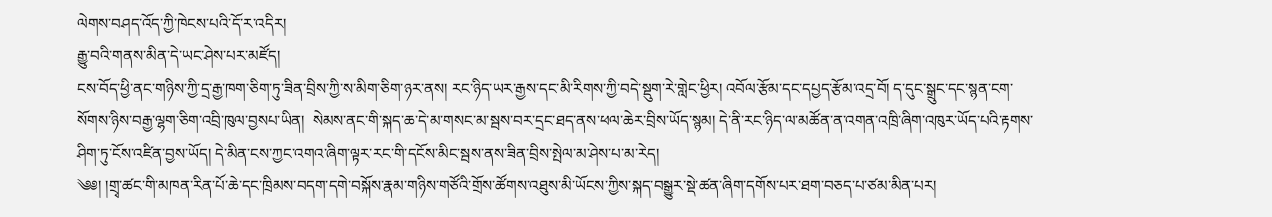ལེགས་བཤད་འོད་ཀྱི་ཁེངས་པའི་དོ་ར་འདིར།
རྒྱུ་བའི་གནས་མིན་དེ་ཡང་ཤེས་པར་མཛོད།
ངས་བོད་ཕྱི་ནང་གཉིས་ཀྱི་དྲ་རྒྱ་ཁག་ཅིག་ཏུ་ཟིན་བྲིས་ཀྱི་ས་མིག་ཅིག་ཉར་ནས། རང་ཉིད་ཡར་རྒྱས་དང་མི་རིགས་ཀྱི་བདེ་སྡུག་རེ་གླེང་ཕྱིར། འབོལ་རྩོམ་དང་དཔྱད་རྩོམ་འདྲ་བོ། ད་དུང་སྒྲུང་དང་སྙན་ངག་སོགས་ཉིས་བརྒྱ་ལྷག་ཅིག་འབྲི་ཁུལ་བྱསཔ་ཡིན།  སེམས་ནང་གི་སྐད་ཆ་དེ་མ་གསང་མ་སྦས་བར་དྲང་ཐད་ནས་ཕལ་ཆེར་བྲིས་ཡོད་སྙམ། དེ་ནི་རང་ཉིད་ལ་མཚོན་ན་འགན་འཁྲི་ཞིག་འཁུར་ཡོད་པའི་རྟགས་ཤིག་ཏུ་ངོས་འཛིན་བྱས་ཡོད། དེ་མིན་ངས་ཀྱང་འགའ་ཞིག་ལྟར་རང་གི་དངོས་མིང་སྦས་ནས་ཟིན་བྲིས་སྤེལ་མ་ཤེས་པ་མ་རེད།
༄༅། །གྲྭ་ཚང་གི་མཁན་རིན་པོ་ཆེ་དང་ཁྲིམས་བདག་དགེ་བསྐོས་རྣམ་གཉིས་གཙོའི་གྲོས་ཚོགས་འཐུས་མི་ཡོངས་ཀྱིས་སྐད་བསྒྱུར་སྡེ་ཚན་ཞིག་དགོས་པར་ཐག་བཅད་པ་ཙམ་མིན་པར།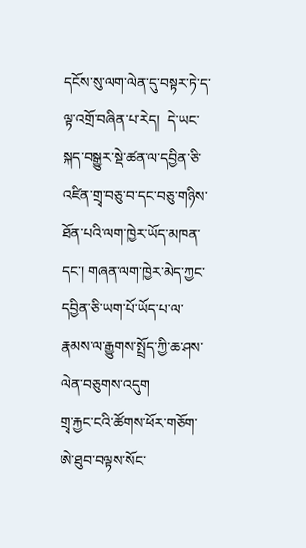དངོས་སུ་ལག་ལེན་དུ་བསྟར་ཏེ་ད་ལྟ་འགྲོ་བཞིན་པ་རེད།  དེ་ཡང་སྐད་བསྒྱུར་སྡེ་ཚན་ལ་དབྱིན་ཅི་འཛིན་གྲྭ་བཅུ་བ་དང་བཅུ་གཉིས་ཐོན་པའི་ལག་ཁྱེར་ཡོད་མཁན་དང་། གཞན་ལག་ཁྱེར་མེད་ཀྱང་དབྱིན་ཅི་ཡག་པོ་ཡོད་པ་ལ་རྣམས་ལ་རྒྱུགས་སྤྲོད་ཀྱི་ཆ་ཤས་ལེན་བཅུགས་འདུག
གྲྭ་རྐྱང་ངའི་ཚོགས་ཕོར་གཅོག་ཨེ་ཐུབ་བལྟས་སོང་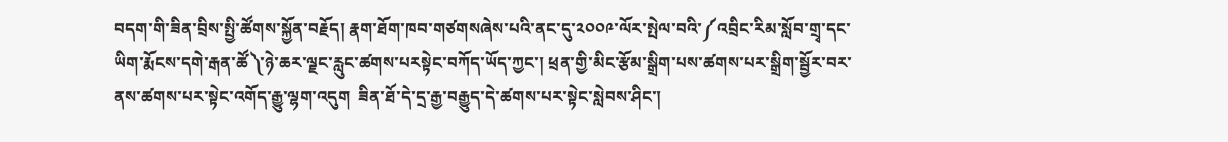བདག་གི་ཟིན་བྲིས་སྤྱི་ཚོགས་སྐྱོན་བརྗོད། རྣག་ཐོག་ཁབ་གཙགསཞེས་པའི་ནང་དུ་༢༠༠༩་ལོར་སྤེལ་བའི་༼འབྲིང་རིམ་སློབ་གྲྭ་དང་ཡིག་རྨོངས་དགེ་རྒན་ཚོ༽་ཉེ་ཆར་ལྗང་རླུང་ཚགས་པརསྟེང་བཀོད་ཡོད་ཀྱང་། ཕྲན་གྱི་མིང་རྩོམ་སྒྲིག་པས་ཚགས་པར་སྒྲིག་སྦྱོར་བར་ནས་ཚགས་པར་སྟེང་འགོད་རྒྱུ་ལྷག་འདུག  ཟིན་ཐོ་དེ་དྲ་རྒྱ་བརྒྱུད་དེ་ཚགས་པར་སྟེང་སླེབས་ཤིང་།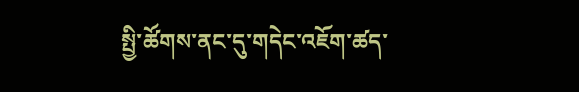སྤྱི་ཚོགས་ནང་དུ་གདེང་འཇོག་ཚད་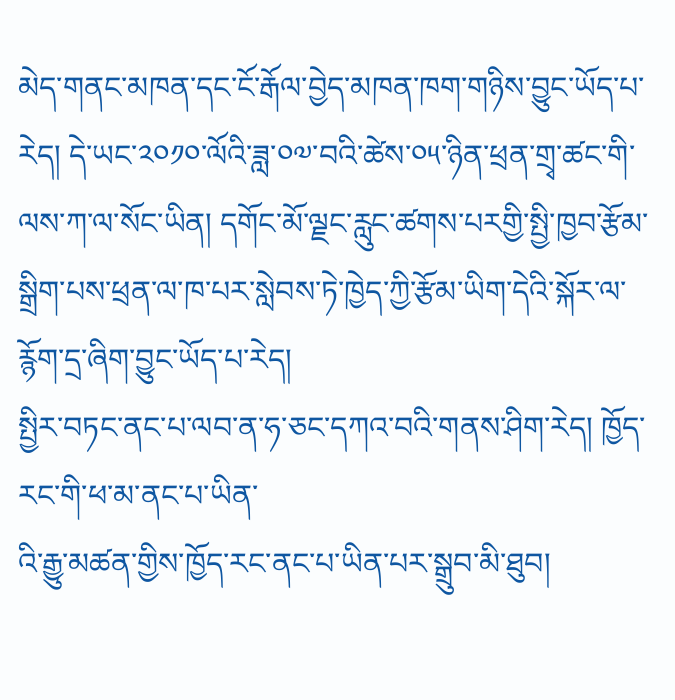མེད་གནང་མཁན་དང་ངོ་རྒོལ་བྱེད་མཁན་ཁག་གཉིས་བྱུང་ཡོད་པ་རེད། དེ་ཡང་༢༠༡༠་ལོའི་ཟླ་༠༧་བའི་ཚེས་༠༥་ཉིན་ཕྲན་གྲྭ་ཚང་གི་ལས་ཀ་ལ་སོང་ཡིན། དགོང་མོ་ལྗང་རླུང་ཚགས་པརགྱི་སྤྱི་ཁྱབ་རྩོམ་སྒྲིག་པས་ཕྲན་ལ་ཁ་པར་སླེབས་ཏེ་ཁྱེད་ཀྱི་རྩོམ་ཡིག་དེའི་སྐོར་ལ་རྙོག་དྲ་ཞིག་བྱུང་ཡོད་པ་རེད།
སྤྱིར་བཏང་ནང་པ་ལབ་ན་ཧ་ཅང་དཀའ་བའི་གནས་ཤིག་རེད། ཁྱོད་རང་གི་ཕ་མ་ནང་པ་ཡིན་
འི་རྒྱུ་མཚན་གྱིས་ཁྱོད་རང་ནང་པ་ཡིན་པར་སྒྲུབ་མི་ཐུབ།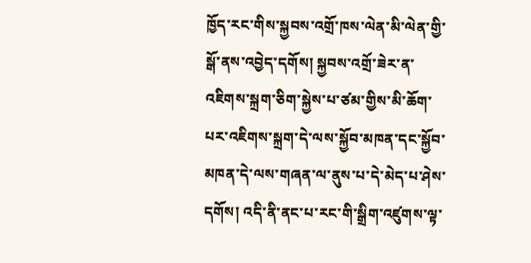ཁྱོད་རང་གིས་སྐྱབས་འགྲོ་ཁས་ལེན་མི་ལེན་གྱི་སྒོ་ནས་འབྱེད་དགོས། སྐྱབས་འགྲོ་ཟེར་ན་འཇིགས་སྐྲག་ཅིག་སྐྱེས་པ་ཙམ་གྱིས་མི་ཆོག་པར་འཇིགས་སྐྲག་དེ་ལས་སྐྱོབ་མཁན་དང་སྐྱོབ་མཁན་དེ་ལས་གཞན་ལ་ནུས་པ་དེ་མེད་པ་ཤེས་དགོས། འདི་ནི་ནང་པ་རང་གི་སྒྲིག་འཛུགས་ལྟ་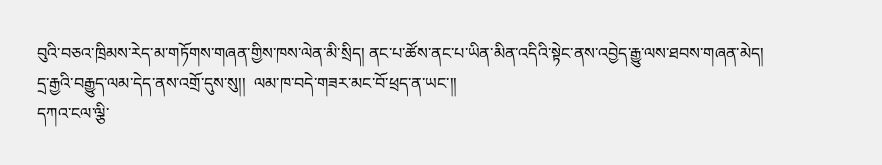བུའི་བཅའ་ཁྲིམས་རེད་མ་གཏོགས་གཞན་གྱིས་ཁས་ལེན་མི་སྲིད། ནང་པ་ཚོས་ནང་པ་ཡིན་མིན་འདིའི་སྟེང་ནས་འབྱེད་རྒྱུ་ལས་ཐབས་གཞན་མེད།
དྲ་རྒྱའི་བརྒྱུད་ལམ་དེད་ནས་འགྲོ་དུས་སུ།།  ལམ་ཁ་བདེ་གཟར་མང་བོ་ཕྲད་ན་ཡང་།།
དཀའ་ངལ་ལྕི་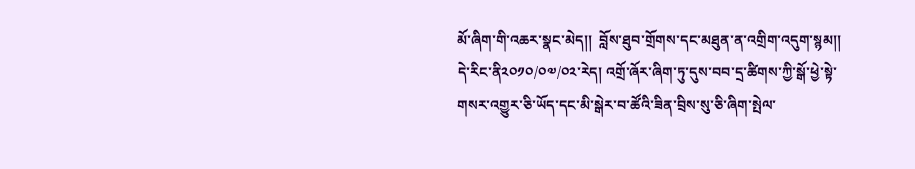མོ་ཞིག་གི་འཆར་སྣང་མེད།།  བློས་ཐུབ་གྲོགས་དང་མཐུན་ན་འགྲིག་འདུག་སྙམ།།
དེ་རིང་ནི༢༠༡༠/༠༧/༠༢་རེད། འགྲོ་ཞོར་ཞིག་ཏུ་དུས་བབ་དྲ་ཚིགས་ཀྱི་སྒོ་ཕྱེ་སྟེ་གསར་འགྱུར་ཅི་ཡོད་དང་མི་སྒེར་བ་ཚོའི་ཟིན་བྲིས་སུ་ཅི་ཞིག་སྤེལ་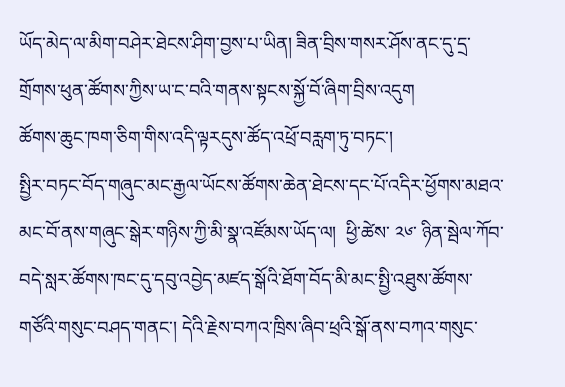ཡོད་མེད་ལ་མིག་བཤེར་ཐེངས་ཤིག་བྱས་པ་ཡིན། ཟིན་བྲིས་གསར་ཤོས་ནང་དུ་དྲ་གྲོགས་ཕུན་ཚོགས་ཀྱིས་ཡ་ང་བའི་གནས་སྟངས་སྐྱོ་བོ་ཞིག་བྲིས་འདུག
ཚོགས་ཆུང་ཁག་ཅིག་གིས་འདི་ལྟརདུས་ཚོད་འཕྲོ་བརླག་ཏུ་བཏང་།
སྤྱིར་བཏང་བོད་གཞུང་མང་རྒྱལ་ཡོངས་ཚོགས་ཆེན་ཐེངས་དང་པོ་འདིར་ཕྱོགས་མཐའ་མང་བོ་ནས་གཞུང་སྒེར་གཉིས་ཀྱི་མི་སྣ་འཛོམས་ཡོད་ལ།  ཕྱི་ཚེས་ ༢༦་ ཉིན་སྦེལ་ཀོབ་བདེ་སླར་ཚོགས་ཁང་དུ་དབུ་འབྱེད་མཛད་སྒོའི་ཐོག་བོད་མི་མང་སྤྱི་འཐུས་ཚོགས་གཙོའི་གསུང་བཤད་གནང་། དེའི་རྗེས་བཀའ་ཁྲིས་ཞིབ་ཕྲའི་སྒོ་ནས་བཀའ་གསུང་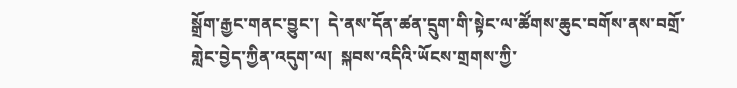སྒྲོག་རྒྱང་གནང་བྱུང་།  དེ་ནས་དོན་ཚན་དྲུག་གི་སྟེང་ལ་ཚོགས་ཆུང་བགོས་ནས་བགྲོ་གླེང་བྱེད་ཀྱིན་འདུག་ལ།  སྐབས་འདིའི་ཡོངས་གྲགས་ཀྱི་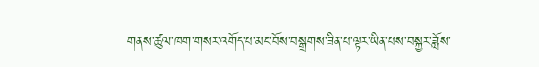གནས་ཚུལ་ཁག་གསར་འགོད་པ་མང་བོས་བསྒྲགས་ཟིན་པ་ལྟར་ཡིན་པས་བསྐྱར་ཟློས་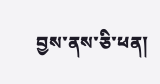བྱས་ནས་ཅི་ཕན།